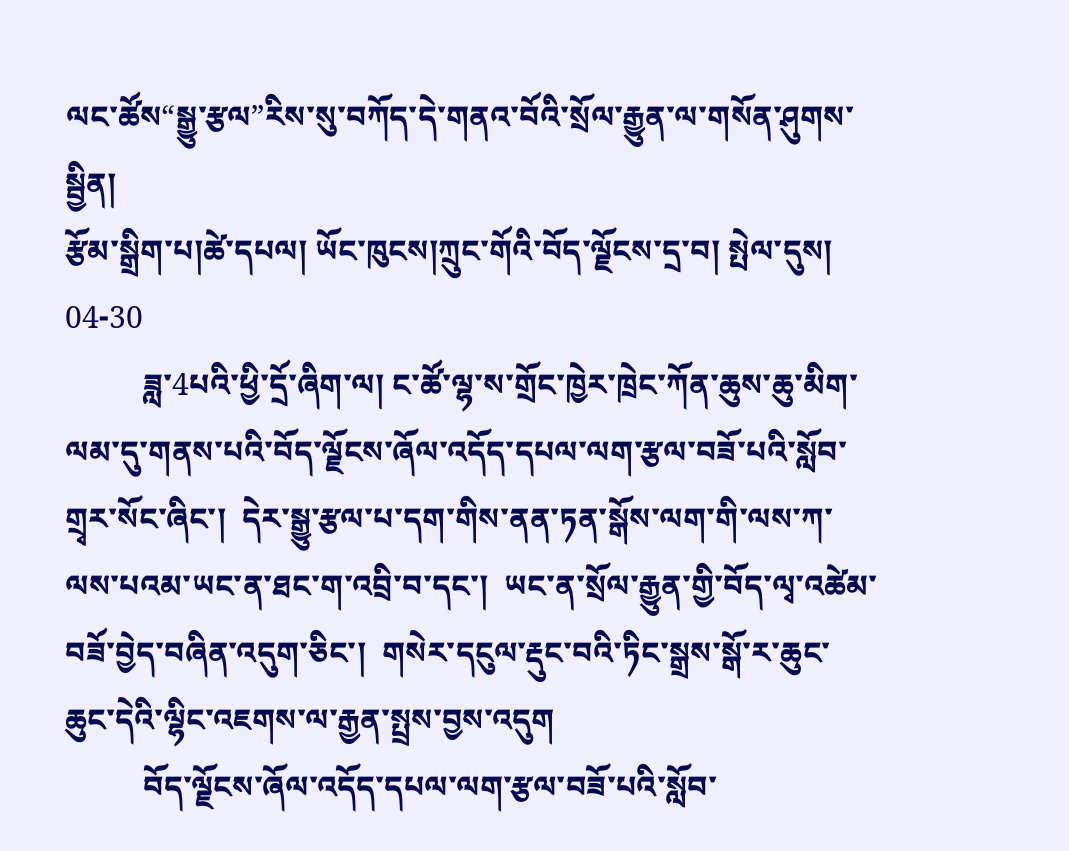ལང་ཚོས“སྒྱུ་རྩལ”རིས་སུ་བཀོད་དེ་གནའ་བོའི་སྲོལ་རྒྱུན་ལ་གསོན་ཤུགས་སྦྱིན།
རྩོམ་སྒྲིག་པ།ཚེ་དཔལ། ཡོང་ཁུངས།ཀྲུང་གོའི་བོད་ལྗོངས་དྲ་བ། སྤེལ་དུས། 04-30
          ཟླ་4པའི་ཕྱི་དྲོ་ཞིག་ལ། ང་ཚོ་ལྷ་ས་གྲོང་ཁྱེར་ཁྲེང་ཀོན་ཆུས་ཆུ་མིག་ལམ་དུ་གནས་པའི་བོད་ལྗོངས་ཞོལ་འདོད་དཔལ་ལག་རྩལ་བཟོ་པའི་སློབ་གྲྭར་སོང་ཞིང་།  དེར་སྒྱུ་རྩལ་པ་དག་གིས་ནན་ཏན་སྒོས་ལག་གི་ལས་ཀ་ལས་པའམ་ཡང་ན་ཐང་ག་འབྲི་བ་དང་།  ཡང་ན་སྲོལ་རྒྱུན་གྱི་བོད་ལྭ་འཚེམ་བཟོ་བྱེད་བཞིན་འདུག་ཅིང་།  གསེར་དངུལ་རྡུང་བའི་ཏིང་སྒྲས་སྒོ་ར་ཆུང་ཆུང་དེའི་ལྷིང་འཇགས་ལ་རྒྱན་སྤྲས་བྱས་འདུག
          བོད་ལྗོངས་ཞོལ་འདོད་དཔལ་ལག་རྩལ་བཟོ་པའི་སློབ་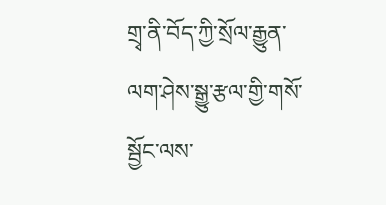གྲྭ་ནི་བོད་ཀྱི་སྲོལ་རྒྱུན་ལག་ཤེས་སྒྱུ་རྩལ་གྱི་གསོ་སྦྱོང་ལས་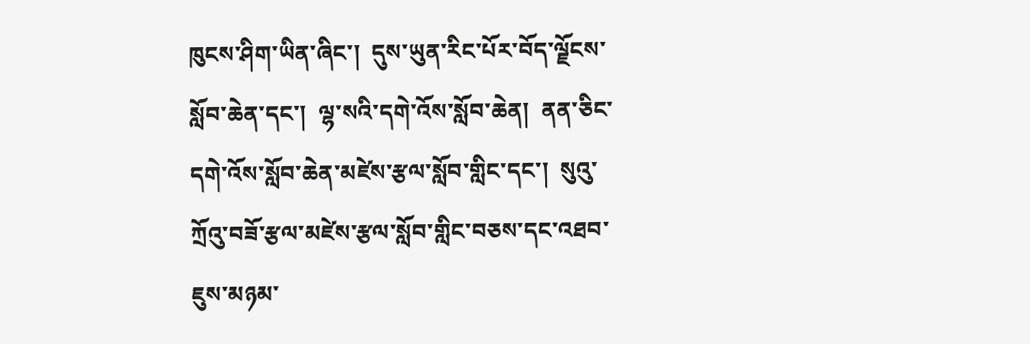ཁུངས་ཤིག་ཡིན་ཞིང་།  དུས་ཡུན་རིང་པོར་བོད་ལྗོངས་སློབ་ཆེན་དང་།  ལྷ་སའི་དགེ་འོས་སློབ་ཆེན།  ནན་ཅིང་དགེ་འོས་སློབ་ཆེན་མཛེས་རྩལ་སློབ་གླིང་དང་།  སུའུ་ཀྲོའུ་བཟོ་རྩལ་མཛེས་རྩལ་སློབ་གླིང་བཅས་དང་འཐབ་ཇུས་མཉམ་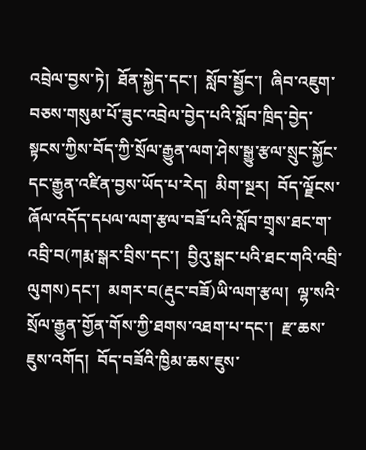འབྲེལ་བྱས་ཏེ།  ཐོན་སྐྱེད་དང་།  སློབ་སྦྱོང་།  ཞིབ་འཇུག་བཅས་གསུམ་པོ་ཟུང་འབྲེལ་བྱེད་པའི་སློབ་ཁྲིད་བྱེད་སྟངས་ཀྱིས་བོད་ཀྱི་སྲོལ་རྒྱུན་ལག་ཤེས་སྒྱུ་རྩལ་སྲུང་སྐྱོང་དང་རྒྱུན་འཛིན་བྱས་ཡོད་པ་རེད།  མིག་སྔར།  བོད་ལྗོངས་ཞོལ་འདོད་དཔལ་ལག་རྩལ་བཟོ་པའི་སློབ་གྲྭས་ཐང་ག་འབྲི་བ(ཀརྨ་སྒར་བྲིས་དང་།  བྱིའུ་སྒང་པའི་ཐང་གའི་འབྲི་ལུགས)དང་།  མགར་བ(རྡུང་བཟོ)ཡི་ལག་རྩལ།  ལྷ་སའི་སྲོལ་རྒྱུན་གྱོན་གོས་ཀྱི་ཐགས་འཐག་པ་དང་།  རྫ་ཆས་ཇུས་འགོད།  བོད་བཟོའི་ཁྱིམ་ཆས་ཇུས་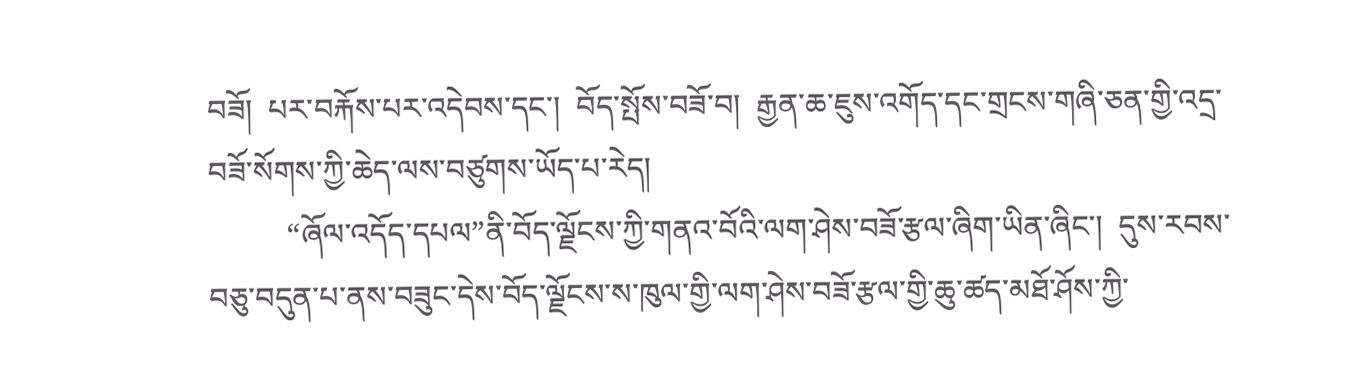བཟོ།  པར་བརྐོས་པར་འདེབས་དང་།  བོད་སྤོས་བཟོ་བ།  རྒྱན་ཆ་ཇུས་འགོད་དང་གྲངས་གཞི་ཅན་གྱི་འདྲ་བཟོ་སོགས་ཀྱི་ཆེད་ལས་བཙུགས་ཡོད་པ་རེད།
          “ཞོལ་འདོད་དཔལ”ནི་བོད་ལྗོངས་ཀྱི་གནའ་བོའི་ལག་ཤེས་བཟོ་རྩལ་ཞིག་ཡིན་ཞིང་།  དུས་རབས་བཅུ་བདུན་པ་ནས་བཟུང་དེས་བོད་ལྗོངས་ས་ཁུལ་གྱི་ལག་ཤེས་བཟོ་རྩལ་གྱི་ཆུ་ཚད་མཐོ་ཤོས་ཀྱི་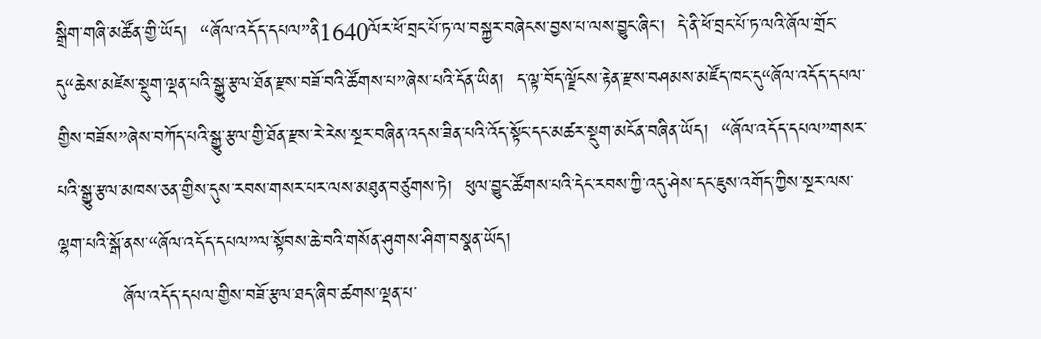སྒྲིག་གཞི་མཚོན་གྱི་ཡོད།  “ཞོལ་འདོད་དཔལ”ནི1640ལོར་ཕོ་བྲང་པོ་ཏ་ལ་བསྐྱར་བཞེངས་བྱས་པ་ལས་བྱུང་ཞིང་།  དེ་ནི་ཕོ་བྲང་པོ་ཏ་ལའི་ཞོལ་གྲོང་དུ“ཆེས་མཛེས་སྡུག་ལྡན་པའི་སྒྱུ་རྩལ་ཐོན་རྫས་བཟོ་བའི་ཚོགས་པ”ཞེས་པའི་དོན་ཡིན།  ད་ལྟ་བོད་ལྗོངས་རྟེན་རྫས་བཤམས་མཛོད་ཁང་དུ“ཞོལ་འདོད་དཔལ་གྱིས་བཟོས”ཞེས་བཀོད་པའི་སྒྱུ་རྩལ་གྱི་ཐོན་རྫས་རེ་རེས་སྔར་བཞིན་འདས་ཟིན་པའི་འོད་སྟོང་དང་མཚར་སྡུག་མངོན་བཞིན་ཡོད།  “ཞོལ་འདོད་དཔལ”གསར་པའི་སྒྱུ་རྩལ་མཁས་ཅན་གྱིས་དུས་རབས་གསར་པར་ལས་མཐུན་བཙུགས་ཏེ།  ཕུལ་བྱུང་ཚོགས་པའི་དེང་རབས་ཀྱི་འདུ་ཤེས་དང་ཇུས་འགོད་ཀྱིས་སྔར་ལས་ལྷག་པའི་སྒོ་ནས་“ཞོལ་འདོད་དཔལ”ལ་སྟོབས་ཆེ་བའི་གསོན་ཤུགས་ཤིག་བསྣན་ཡོད།
          ཞོལ་འདོད་དཔལ་གྱིས་བཟོ་རྩལ་ཐད་ཞིབ་ཚགས་ལྡན་པ་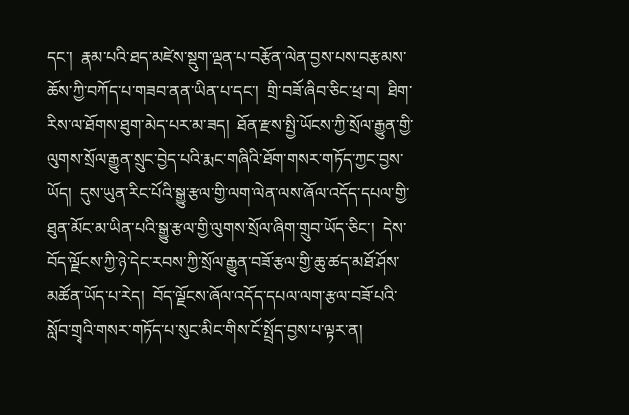དང་།  རྣམ་པའི་ཐད་མཛེས་སྡུག་ལྡན་པ་བརྩོན་ལེན་བྱས་པས་བརྩམས་ཆོས་ཀྱི་བཀོད་པ་གཟབ་ནན་ཡིན་པ་དང་།  གྲི་བཟོ་ཞིབ་ཅིང་ཕྲ་བ།  ཐིག་རིས་ལ་ཐོགས་ཐུག་མེད་པར་མ་ཟད།  ཐོན་རྫས་སྤྱི་ཡོངས་ཀྱི་སྲོལ་རྒྱུན་གྱི་ལུགས་སྲོལ་རྒྱུན་སྲུང་བྱེད་པའི་རྨང་གཞིའི་ཐོག་གསར་གཏོད་ཀྱང་བྱས་ཡོད།  དུས་ཡུན་རིང་པོའི་སྒྱུ་རྩལ་གྱི་ལག་ལེན་ལས་ཞོལ་འདོད་དཔལ་གྱི་ཐུན་མོང་མ་ཡིན་པའི་སྒྱུ་རྩལ་གྱི་ལུགས་སྲོལ་ཞིག་གྲུབ་ཡོད་ཅིང་།  དེས་བོད་ལྗོངས་ཀྱི་ཉེ་དེང་རབས་ཀྱི་སྲོལ་རྒྱུན་བཟོ་རྩལ་གྱི་ཆུ་ཚད་མཐོ་ཤོས་མཚོན་ཡོད་པ་རེད།  བོད་ལྗོངས་ཞོལ་འདོད་དཔལ་ལག་རྩལ་བཟོ་པའི་སློབ་གྲྭའི་གསར་གཏོད་པ་སུང་མིང་གིས་ངོ་སྤྲོད་བྱས་པ་ལྟར་ན།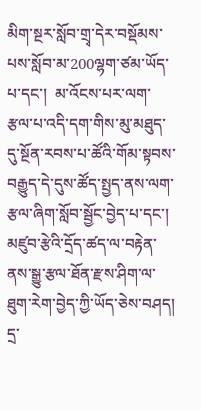མིག་སྔར་སློབ་གྲྭ་དེར་བསྡོམས་པས་སློབ་མ་200ལྷག་ཙམ་ཡོད་པ་དང་།  མ་འོངས་པར་ལག་རྩལ་པ་འདི་དག་གིས་མུ་མཐུད་དུ་སྔོན་རབས་པ་ཚོའི་གོམ་སྟབས་བརྒྱུད་དེ་དུས་ཚོད་སྤྱད་ནས་ལག་རྩལ་ཞིག་སློབ་སྦྱོང་བྱེད་པ་དང་།  མཛུབ་རྩེའི་དྲོད་ཚད་ལ་བརྟེན་ནས་སྒྱུ་རྩལ་ཐོན་རྫས་ཤིག་ལ་ཐུག་རེག་བྱེད་ཀྱི་ཡོད་ཅེས་བཤད།
དྲ་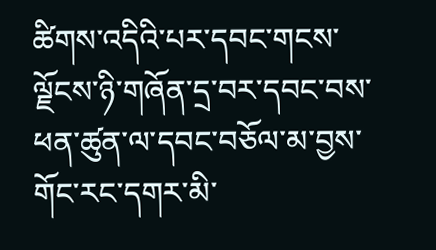ཚིགས་འདིའི་པར་དབང་གངས་ལྗོངས་ཉི་གཞོན་དྲ་བར་དབང་བས་ཕན་ཚུན་ལ་དབང་བཅོལ་མ་བྱས་གོང་རང་དགར་མི་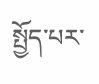སྤྱོད་པར་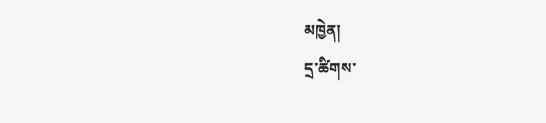མཁྱེན།
དྲ་ཚིགས་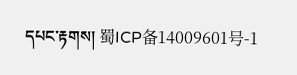དཔང་རྟགས། 蜀ICP备14009601号-1